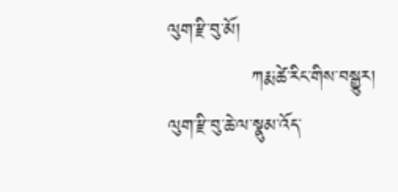ལུག་རྫི་བུ་མོ།
             ཀརྨ་ཚེ་རིང་གིས་བསྒྱུར།
ལུག་རྫི་བུ་ཆེ་ལ་སྣུམ་འོད་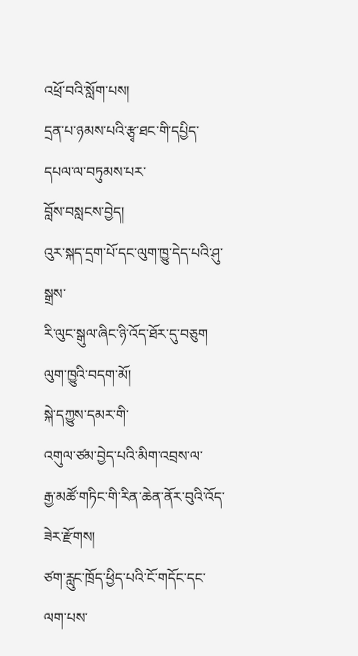འཕྲོ་བའི་སློག་པས།
དྲན་པ་ཉམས་པའི་རྩྭ་ཐང་གི་དཔྱིད་དཔལ་ལ་བཏུམས་པར་
བློས་བསླངས་བྱེད།
འུར་སྐད་དྲག་པོ་དང་ལུག་ཁྱུ་དེད་པའི་ཤུ་སྒྲས་
རི་ལུང་སྒུལ་ཞིང་ཉི་འོད་ཐོར་དུ་བཅུག
ལུག་ཁྱུའི་བདག་མོ།
སྐེ་དཀྱུས་དམར་གི་
འགུལ་ཙམ་བྱེད་པའི་མིག་འབྲས་ལ་
རྒྱ་མཚོ་གཏིང་གི་རིན་ཆེན་ནོར་བུའི་འོད་ཟེར་རྫོགས།
ཙག་རླུང་ཁྲོད་ཕྱིད་པའི་ངོ་གདོང་དང་ལག་པས་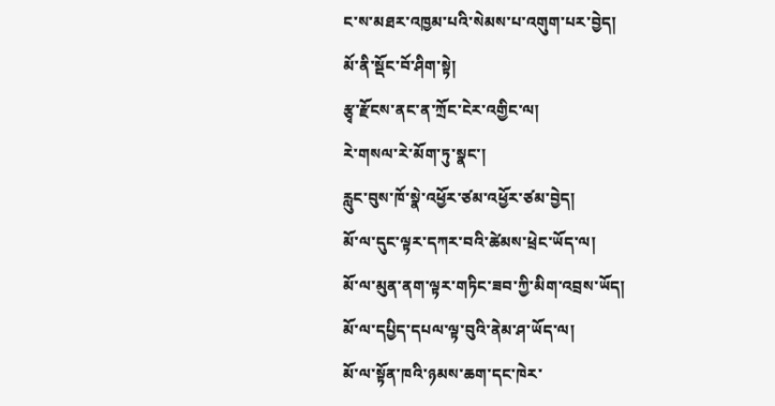ང་ས་མཐར་འཁྱམ་པའི་སེམས་པ་འགུག་པར་བྱེད།
མོ་ནི་སྡོང་བོ་ཤིག་སྟེ།
རྩྭ་རྫོངས་ནང་ན་ཀྲོང་ངེར་འགྱིང་ལ།
རེ་གསལ་རེ་མོག་ཏུ་སྣང་།
རླུང་བུས་ཁོ་སྣེ་འཕྱོར་ཙམ་འཕྱོར་ཙམ་བྱེད།
མོ་ལ་དུང་ལྟར་དཀར་བའི་ཚེམས་ཕྲེང་ཡོད་ལ།
མོ་ལ་མུན་ནག་ལྟར་གཏིང་ཟབ་ཀྱི་མིག་འབྲས་ཡོད།
མོ་ལ་དཔྱིད་དཔལ་ལྟ་བུའི་ནེམ་ཤ་ཡོད་ལ།
མོ་ལ་སྟོན་ཁའི་ཉམས་ཆག་དང་ཁེར་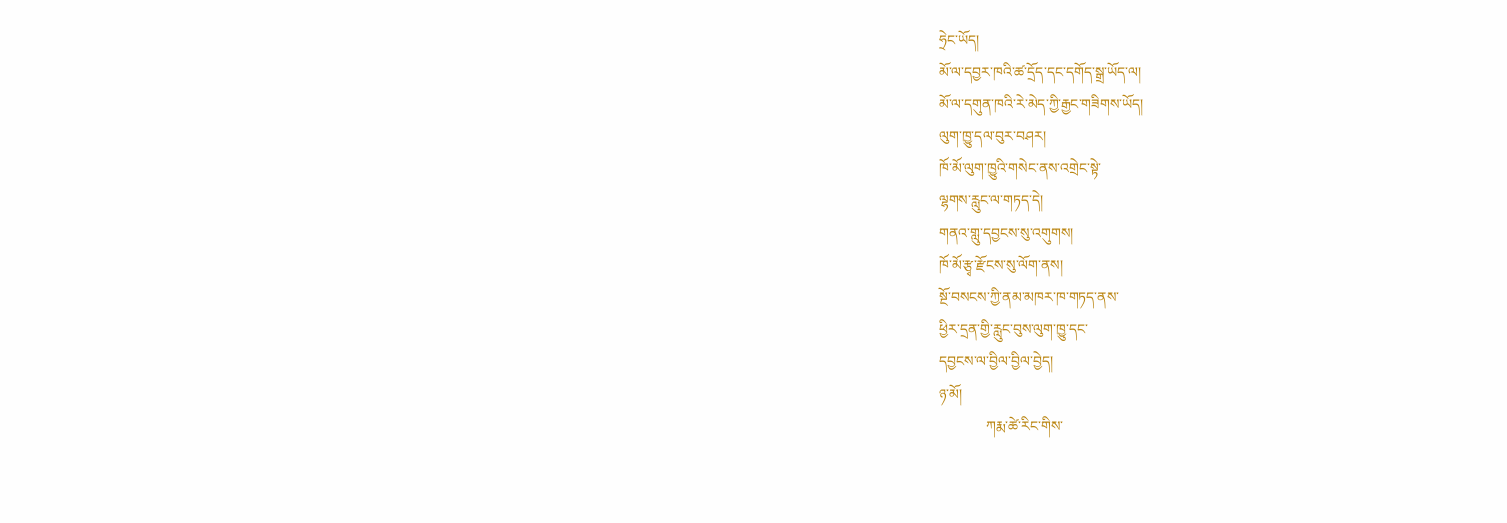ཧྲེང་ཡོད།
མོ་ལ་དབྱར་ཁའི་ཚ་དྲོད་དང་དགོད་སྒྲ་ཡོད་ལ།
མོ་ལ་དགུན་ཁའི་རེ་མེད་ཀྱི་རྒྱང་གཟིགས་ཡོད།
ལུག་ཁྱུ་དལ་བུར་བཤར།
ཁོ་མོ་ལུག་ཁྱུའི་གསེང་ནས་འགྲེང་སྟེ་
ལྷགས་རླུང་ལ་གཏད་དེ།
གནའ་གླུ་དབྱངས་སུ་འགུགས།
ཁོ་མོ་རྩྭ་རྫོངས་སུ་ལོག་ནས།
སྔོ་བསངས་ཀྱི་ནམ་མཁར་ཁ་གཏད་ནས་
ཕྱིར་དྲན་གྱི་རླུང་བུས་ལུག་ཁྱུ་དང་
དབྱངས་ལ་བྱིལ་བྱིལ་བྱེད།
ཉ་མོ།
             ཀརྨ་ཚེ་རིང་གིས་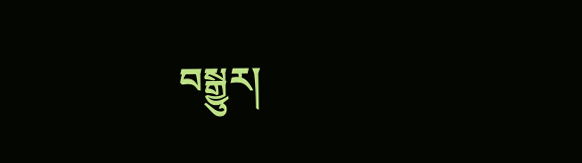བསྒྱུར།